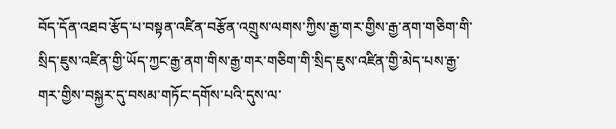བོད་དོན་འཐབ་རྩོད་པ་བསྟན་འཛིན་བརྩོན་འགྲུས་ལགས་ཀྱིས་རྒྱ་གར་གྱིས་རྒྱ་ནག་གཅིག་གི་སྲིད་ཇུས་འཛིན་གྱི་ཡོད་ཀྱང་རྒྱ་ནག་གིས་རྒྱ་གར་གཅིག་གི་སྲིད་ཇུས་འཛིན་གྱི་མེད་པས་རྒྱ་གར་གྱིས་བསྐྱར་དུ་བསམ་གཏོང་དགོས་པའི་དུས་ལ་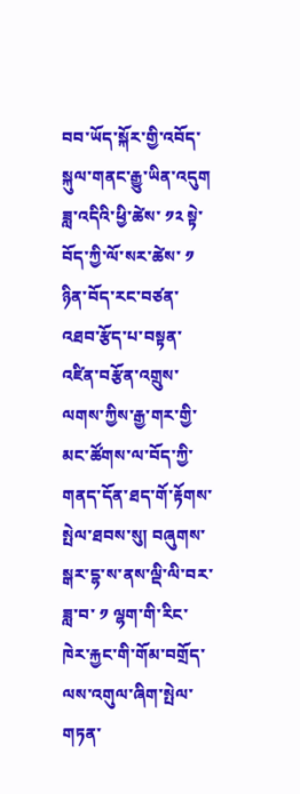བབ་ཡོད་སྐོར་གྱི་འབོད་སྐུལ་གནང་རྒྱུ་ཡིན་འདུག
ཟླ་འདིའི་ཕྱི་ཚེས་ ༡༢ སྟེ་བོད་ཀྱི་ལོ་སར་ཚེས་ ༡ ཉིན་བོད་རང་བཙན་འཐབ་རྩོད་པ་བསྟན་འཛིན་བརྩོན་འགྲུས་ལགས་ཀྱིས་རྒྱ་གར་གྱི་མང་ཚོགས་ལ་བོད་ཀྱི་གནད་དོན་ཐད་གོ་རྟོགས་སྤེལ་ཐབས་སུ། བཞུགས་སྒར་དྷ་ས་ནས་ལྡི་ལི་བར་ཟླ་བ་ ༡ ལྷག་གི་རིང་ཁེར་རྐྱང་གི་གོམ་བགྲོད་ལས་འགུལ་ཞིག་སྤེལ་གཏན་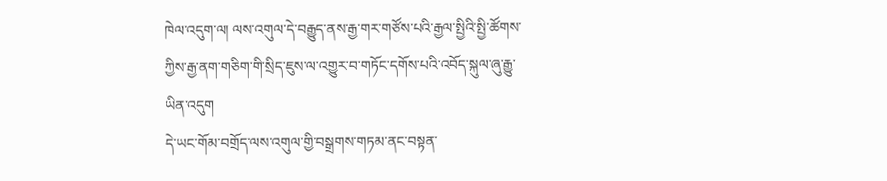ཁེལ་འདུག་ལ། ལས་འགུལ་དེ་བརྒྱུད་ནས་རྒྱ་གར་གཙོས་པའི་རྒྱལ་སྤྱིའི་སྤྱི་ཚོགས་ཀྱིས་རྒྱ་ནག་གཅིག་གི་སྲིད་ཇུས་ལ་འགྱུར་བ་གཏོང་དགོས་པའི་འབོད་སྐུལ་ཞུ་རྒྱུ་ཡིན་འདུག
དེ་ཡང་གོམ་བགྲོད་ལས་འགུལ་གྱི་བསྒྲགས་གཏམ་ནང་བསྟན་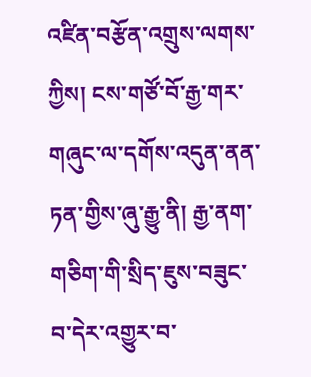འཛིན་བརྩོན་འགྲུས་ལགས་ཀྱིས། ངས་གཙོ་བོ་རྒྱ་གར་གཞུང་ལ་དགོས་འདུན་ནན་ཏན་གྱིས་ཞུ་རྒྱུ་ནི། རྒྱ་ནག་གཅིག་གི་སྲིད་ཇུས་བཟུང་བ་དེར་འགྱུར་བ་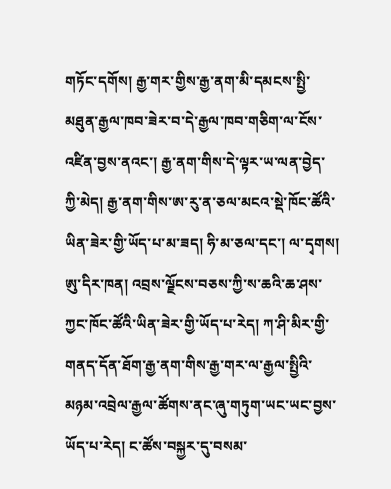གཏོང་དགོས། རྒྱ་གར་གྱིས་རྒྱ་ནག་མི་དམངས་སྤྱི་མཐུན་རྒྱལ་ཁབ་ཟེར་བ་དེ་རྒྱལ་ཁབ་གཅིག་ལ་ངོས་འཛིན་བྱས་ནའང་། རྒྱ་ནག་གིས་དེ་ལྟར་ཡ་ལན་བྱེད་ཀྱི་མེད། རྒྱ་ནག་གིས་ཨ་རུ་ན་ཅལ་མངའ་སྡེ་ཁོང་ཚོའི་ཡིན་ཟེར་གྱི་ཡོད་པ་མ་ཟད། ཧི་མ་ཅལ་དང་། ལ་དྭགས། ཨུ་དིར་ཁན། འབྲས་ལྗོངས་བཅས་ཀྱི་ས་ཆའི་ཆ་ཤས་ཀྱང་ཁོང་ཚོའི་ཡིན་ཟེར་གྱི་ཡོད་པ་རེད། ཀ་ཤི་མིར་གྱི་གནད་དོན་ཐོག་རྒྱ་ནག་གིས་རྒྱ་གར་ལ་རྒྱལ་སྤྱིའི་མཉམ་འབྲེལ་རྒྱལ་ཚོགས་ནང་ཞུ་གཏུག་ཡང་ཡང་བྱས་ཡོད་པ་རེད། ང་ཚོས་བསྐྱར་དུ་བསམ་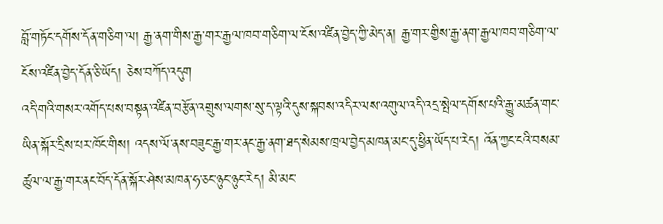བློ་གཏོང་དགོས་དོན་གཅིག་ལ། རྒྱ་ནག་གིས་རྒྱ་གར་རྒྱལ་ཁབ་གཅིག་ལ་ངོས་འཛིན་བྱེད་ཀྱི་མེད་ན། རྒྱ་གར་གྱིས་རྒྱ་ནག་རྒྱལ་ཁབ་གཅིག་ལ་ངོས་འཛིན་བྱེད་དོན་ཅི་ཡོད། ཅེས་བཀོད་འདུག
འདི་གའི་གསར་འགོད་པས་བསྟན་འཛིན་བརྩོན་འགྲུས་ལགས་སུ་ད་ལྟའི་དུས་སྐབས་འདིར་ལས་འགུལ་འདི་འདྲ་སྤེལ་དགོས་པའི་རྒྱུ་མཚན་གང་ཡིན་སྐོར་དྲིས་པར་ཁོང་གིས། འདས་ལོ་ནས་བཟུང་རྒྱ་གར་ནང་རྒྱ་ནག་ཐད་སེམས་ཁྲལ་བྱེད་མཁན་མང་དུ་ཕྱིན་ཡོད་པ་རེད། འོན་ཀྱང་ངའི་བསམ་ཚུལ་ལ་རྒྱ་གར་ནང་བོད་དོན་སྐོར་ཤེས་མཁན་ཧ་ཅང་ཉུང་ཉུང་རེད། མི་མང་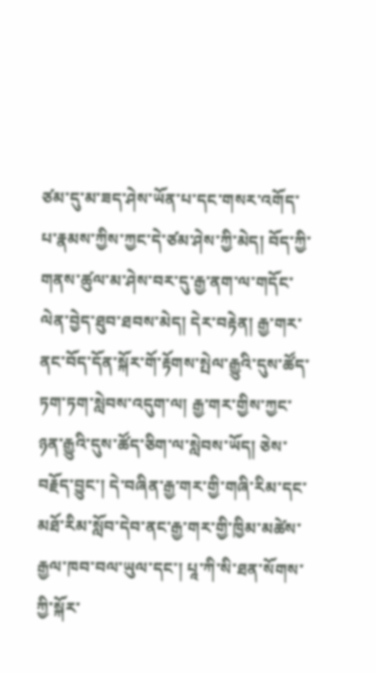ཙམ་དུ་མ་ཟད་ཤེས་ཡོན་པ་དང་གསར་འགོད་པ་རྣམས་ཀྱིས་ཀྱང་དེ་ཙམ་ཤེས་ཀྱི་མེད། བོད་ཀྱི་གནས་ཚུལ་མ་ཤེས་བར་དུ་རྒྱ་ནག་ལ་གདོང་ལེན་བྱེད་ཐུབ་ཐབས་མེད། དེར་བརྟེན། རྒྱ་གར་ནང་བོད་དོན་སྐོར་གོ་རྟོགས་སྤེལ་རྒྱུའི་དུས་ཚོད་ཏག་ཏག་སླེབས་འདུག་ལ། རྒྱ་གར་གྱིས་ཀྱང་ཉན་རྒྱུའི་དུས་ཚོད་ཅིག་ལ་སླེབས་ཡོད། ཅེས་བརྗོད་བྱུང་། དེ་བཞིན་རྒྱ་གར་གྱི་གཞི་རིམ་དང་མཐོ་རིམ་སློབ་དེབ་ནང་རྒྱ་གར་གྱི་ཁྱིམ་མཚེས་རྒྱལ་ཁབ་བལ་ཡུལ་དང་། པཱ་ཀི་སི་ཐན་སོགས་ཀྱི་སྐོར་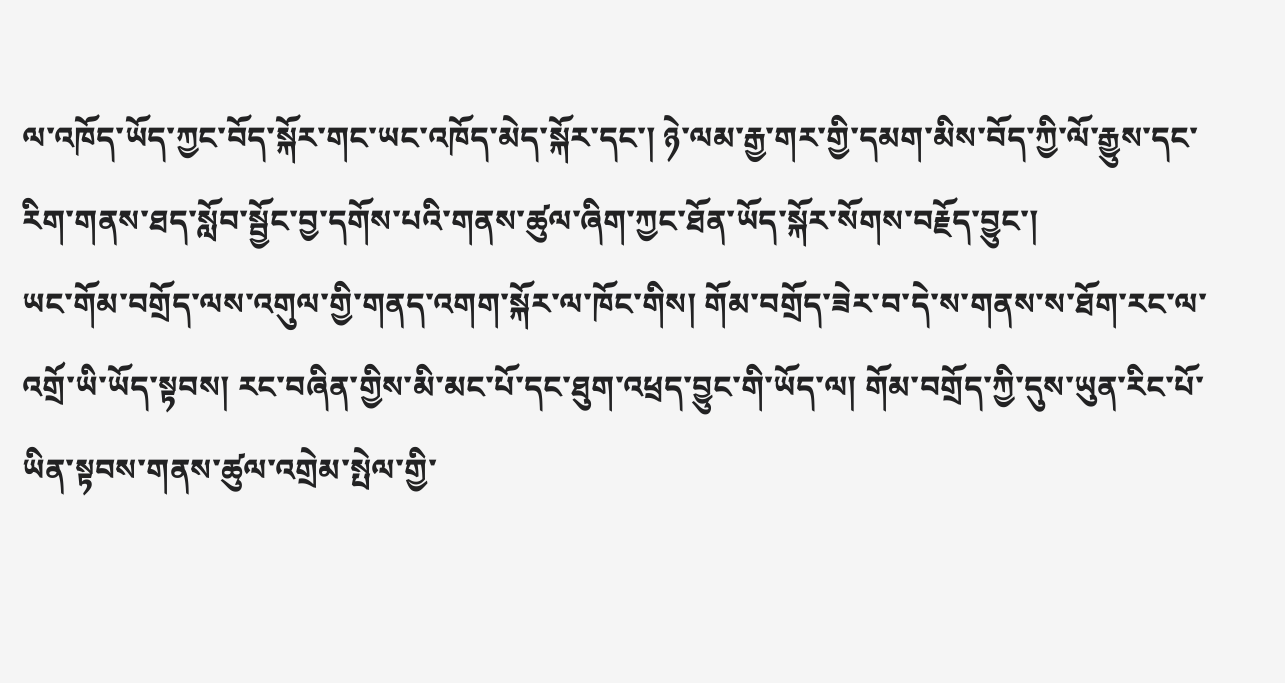ལ་འཁོད་ཡོད་ཀྱང་བོད་སྐོར་གང་ཡང་འཁོད་མེད་སྐོར་དང་། ཉེ་ལམ་རྒྱ་གར་གྱི་དམག་མིས་བོད་ཀྱི་ལོ་རྒྱུས་དང་རིག་གནས་ཐད་སློབ་སྦྱོང་བྱ་དགོས་པའི་གནས་ཚུལ་ཞིག་ཀྱང་ཐོན་ཡོད་སྐོར་སོགས་བརྗོད་བྱུང་།
ཡང་གོམ་བགྲོད་ལས་འགུལ་གྱི་གནད་འགག་སྐོར་ལ་ཁོང་གིས། གོམ་བགྲོད་ཟེར་བ་དེ་ས་གནས་ས་ཐོག་རང་ལ་འགྲོ་ཡི་ཡོད་སྟབས། རང་བཞིན་གྱིས་མི་མང་པོ་དང་ཐུག་འཕྲད་བྱུང་གི་ཡོད་ལ། གོམ་བགྲོད་ཀྱི་དུས་ཡུན་རིང་པོ་ཡིན་སྟབས་གནས་ཚུལ་འགྲེམ་སྤེལ་གྱི་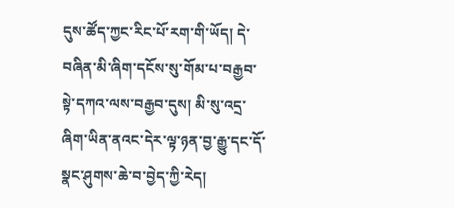དུས་ཚོད་ཀྱང་རིང་པོ་རག་གི་ཡོད། དེ་བཞིན་མི་ཞིག་དངོས་སུ་གོམ་པ་བརྒྱབ་སྟེ་དཀའ་ལས་བརྒྱབ་དུས། མི་སུ་འདྲ་ཞིག་ཡིན་ནའང་དེར་ལྟ་ཉན་བྱ་རྒྱུ་དང་དོ་སྣང་ཤུགས་ཆེ་བ་བྱེད་ཀྱི་རེད།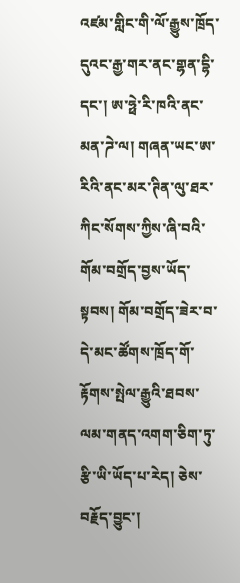འཛམ་གླིང་གི་ལོ་རྒྱུས་ཁྲོད་དུའང་རྒྱ་གར་ནང་གྷན་དྷི་དང་། ཨ་ཧྥེ་རི་ཁའི་ནང་མན་ཌེ་ལ། གཞན་ཡང་ཨ་རིའི་ནང་མར་ཊིན་ལུ་ཐར་ཀིང་སོགས་ཀྱིས་ཞི་བའི་གོམ་བགྲོད་བྱས་ཡོད་སྟབས། གོམ་བགྲོད་ཟེར་བ་དེ་མང་ཚོགས་ཁྲོད་གོ་རྟོགས་སྤེལ་རྒྱུའི་ཐབས་ལམ་གནད་འགག་ཅིག་ཏུ་རྩི་ཡི་ཡོད་པ་རེད། ཅེས་བརྗོད་བྱུང་།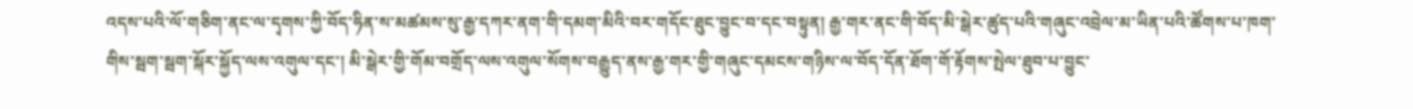འདས་པའི་ལོ་གཅིག་ནང་ལ་དྭགས་ཀྱི་བོད་ཧིན་ས་མཚམས་སུ་རྒྱ་དཀར་ནག་གི་དམག་མིའི་བར་གདོང་ཐུང་བྱུང་བ་དང་བསྟུན། རྒྱ་གར་ནང་གི་བོད་མི་སྒེར་ཚུད་པའི་གཞུང་འབྲེལ་མ་ཡིན་པའི་ཚོགས་པ་ཁག་གིས་སྦག་སྦག་སྐོར་སྐྱོད་ལས་འགུལ་དང་། མི་སྒེར་གྱི་གོམ་བགྲོད་ལས་འགུལ་སོགས་བརྒྱུད་ནས་རྒྱ་གར་གྱི་གཞུང་དམངས་གཉིས་ལ་བོད་དོན་ཐོག་གོ་རྟོགས་སྤེལ་ཐུབ་པ་བྱུང་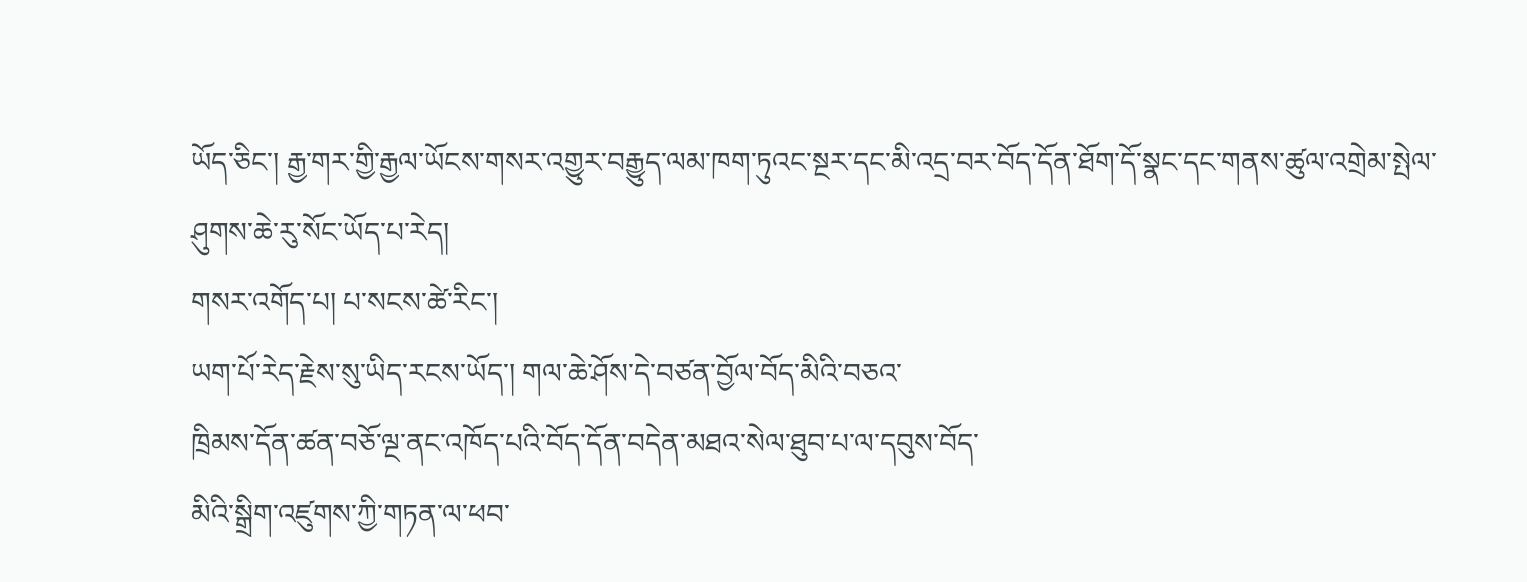ཡོད་ཅིང་། རྒྱ་གར་གྱི་རྒྱལ་ཡོངས་གསར་འགྱུར་བརྒྱུད་ལམ་ཁག་ཏུའང་སྔར་དང་མི་འདྲ་བར་བོད་དོན་ཐོག་དོ་སྣང་དང་གནས་ཚུལ་འགྲེམ་སྤེལ་ཤུགས་ཆེ་རུ་སོང་ཡོད་པ་རེད།
གསར་འགོད་པ། པ་སངས་ཚེ་རིང་།
ཡག་པོ་རེད་རྗེས་སུ་ཡིད་རངས་ཡོད་། གལ་ཆེ་ཤོས་དེ་བཙན་བྱོལ་བོད་མིའི་བཅའ་
ཁྲིམས་དོན་ཚན་བཅོ་ལྔ་ནང་འཁོད་པའི་བོད་དོན་བདེན་མཐའ་སེལ་ཐུབ་པ་ལ་དབུས་བོད་
མིའི་སྒྲིག་འཛུགས་ཀྱི་གཏན་ལ་ཕབ་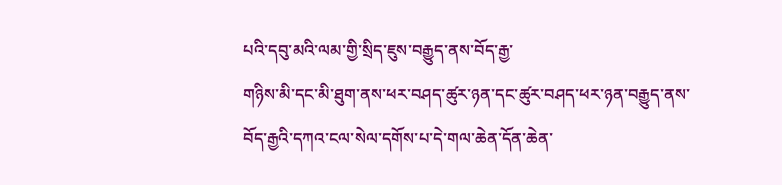པའི་དབུ་མའི་ལམ་གྱི་སྲིད་ཇུས་བརྒྱུད་ནས་བོད་རྒྱ་
གཉིས་མི་དང་མི་ཐུག་ནས་ཕར་བཤད་ཚུར་ཉན་དང་ཚུར་བཤད་ཕར་ཉན་བརྒྱུད་ནས་
བོད་རྒྱའི་དཀའ་ངལ་སེལ་དགོས་པ་དེ་གལ་ཆེན་དོན་ཆེན་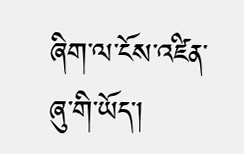ཞིག་ལ་ངོས་འཛིན་ཞུ་གི་ཡོད་།